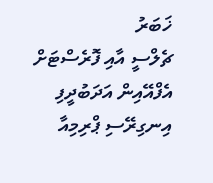ޚަބަރު
ޗެލްސީ އާއި ފޮރެސްޓަށް އެފްއޭއިން އަދަބުދީފި
އިނގިރޭސި ޕްރިމިއާ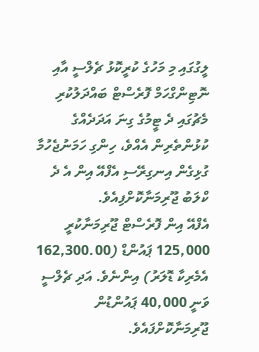ލީގުގައި މި މަހުގެ ކުރީކޮޅު ޗެލްސީ އާއި ނޮޓިންގްހަމް ފޮރެސްޓް ބައްދަލުކުރި މެޗުގައި ދެ ޓީމުގެ ގިނަ އަދަދެއްގެ ކުޅުންތެރިން އެއްވެ، ހިންގި ހަމަނުޖެހުމާ ގުޅިގެން އިނގިރޭސި އެފްއޭ އިން އެ ދެ ކްލަބު ޖޫރިމަނާކޮށްފިއެވެ.
އެފްއޭ އިން ފޮރެސްޓް ޖޫރިމަނާކުރީ 125,000 ޕައުންޑް (162,300.00 އެމެރިކާ ޑޮލަރު) އިންނެވެ. އަދި ޗެލްސީ ވަނީ 40,000 ޕައުންޑުން ޖޫރިމަނާކޮށްފައެވެ.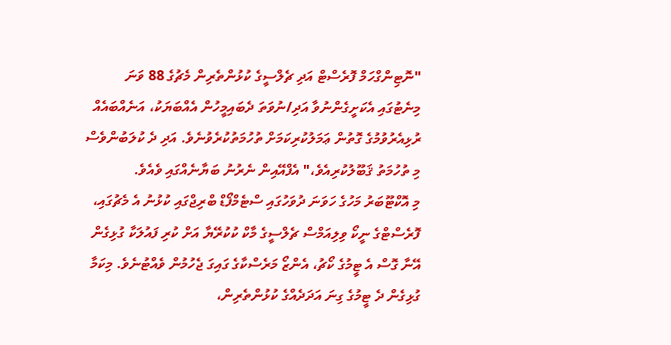"ނޮޓިންގްހަމް ފޮރެސްޓް އަދި ޗެލްސީގެ ކުޅުންތެރިން މެޗުގެ 88 ވަނަ މިނެޓުގައި އެކަށީގެންނުވާ އަދި/ނުވަތަ ދެބައިމީހުން އެއްބަޔަކު، އަނެއްބައެއް ރުޅިއެރުވުމުގެ ގޮތުން ޢަމަލުކުރިކަމަށް ތުހުމަތުކުރެވުނެވެ. އަދި ދެ ކުލަބުންވެސް މި ތުހުމަތު ޤަބޫލުކުރިއެވެ،" އެފްއޭއިން ނެރުނު ބަޔާނެއްގައި ވެއެވެ.
މި އޮކްޓޫބަރު މަހުގެ ހަވަނަ ދުވަހުގައި ސްޓެމްފޯޑް ބްރިޖްގައި ކުޅުނު އެ މެޗުގައި، ފޮރެސްޓްގެ ނީކޯ ވިލިއަމްސް ޗެލްސީގެ މާކް ކުކުރޭޔާ އަށް ކުރި ފައުލަކާ ގުޅިގެން އޭނާ ގޮސް އެ ޓީމުގެ ކޯޗު، އެންޒޯ މަރެސްކާގެ ގައިގަ ޖެހުމުން ވެއްޓުނެވެ. މިކަމާ ގުޅިގެން ދެ ޓީމުގެ ގިނަ އަދަދެއްގެ ކުޅުންތެރިން،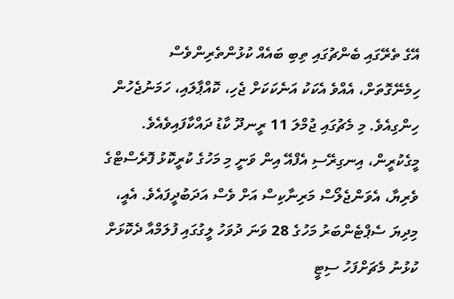އޭގެ ތެރޭގައި ބެންޗުގައި ތިބި ބައެއް ކުޅުންތެރިންވެސް ހިމެނޭގޮތަށް، އެއްވެ އެކަކު އަނެކަކަށް ޖެހި، ކޮއްޕާލައި، ހަމަނުޖެހުން ހިންގިއެވެ. މި މެޗުގައި ޖުމްލަ 11 ރީނދޫ ކާޑު ދައްކާފައިވެއެވެ.
މީގެކުރީން، އިނގިރޭސި އެފްއޭ އިން ވަނީ މި މަހުގެ ކުރީކޮޅު ފޮރެސްޓްގެ ވެރިޔާ، އެވަންޖެލޯސް މަރިނާކިސް އަށް ވެސް އަދަބުދީފައެވެ. އެއީ، މިދިޔަ ސެޕްޓެންބަރު މަހުގެ 28 ވަނަ ދުވަހު ލީގުގައި ފުލަމްއާ ދެކޮޅަށް ކުޅުނު މެޗަށްފަހު ސިޓީ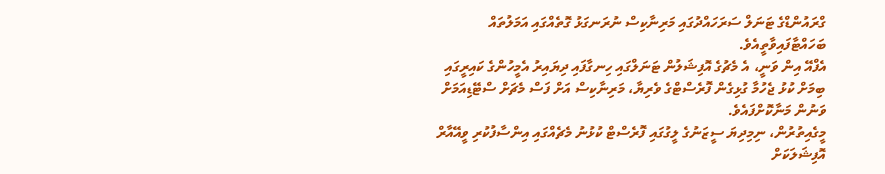ގްރައުންޑްގެ ޓަނަލް ސަރަހައްދުގައި މަރިނާކިސް ނުރަނގަޅު ގޮތެއްގައި އަމަލުތައް ބަހައްޓާފައިވާތީއެވެ.
އެފްއޭ އިން ވަނީ، އެ މެޗުގެ އޮފިޝަލުން ޓަނަލްގައި ހިނގާފައި ދިޔައިރު އެމީހުންގެ ކައިރީގައި ބިމަށް ކުޅު ޖެހުމާ ގުޅިގެން ފޮރެސްޓްގެ ވެރިޔާ، މަރިނާކިސް އަށް ފަސް މެޗަށް ސްޓޭޑިއަމަށް ވަނުން މަނާކޮށްފައެވެ.
މީގެއިތުރުން، ނިމިދިޔަ ސީޒަނުގެ ލީގުގައި ފޮރެސްޓް ކުޅުނު މެޗެއްގައި އިންސާފުކުރި ވީއޭއާރް އޮފިޝަލަކަށް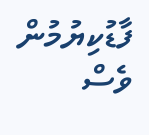ފާޑުކިޔުމުން ވެސް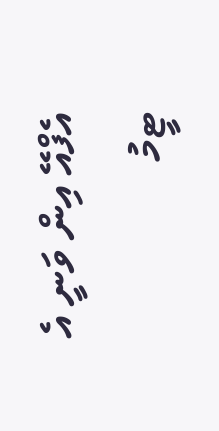އެފްއޭ އިން ވަނީ އެ ޓީމު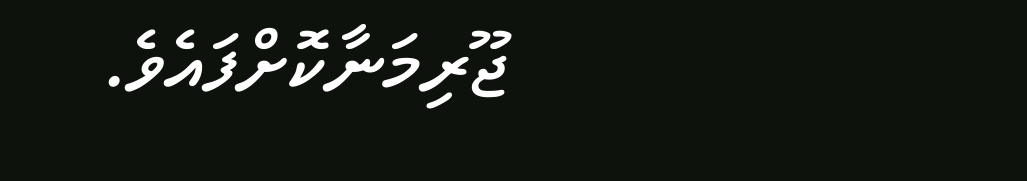ޖޫރިމަނާކޮށްފައެވެ.